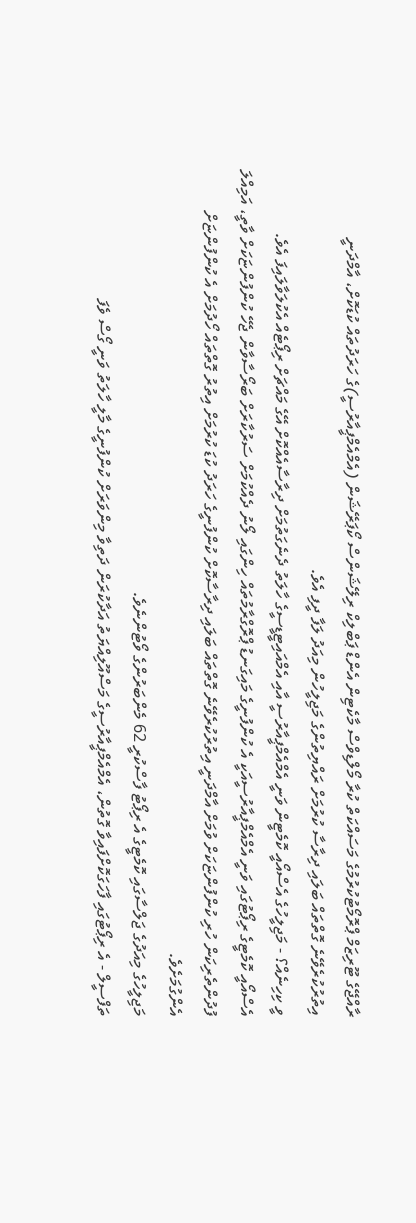ރާއްޖޭގެ ޓޫރިޒަމް ޕްރޮމޯޓުކުރުމުގެ މަސައްކަތް ކުރާ މޯލްޑިވްސް މާކެޓިން އެންޑް ޕަބްލިކް ރިލޭޝަންސް ކޯޕަރޭޝަން (އެމްއެމްޕީއާރުސީ)ގެ ހަރަދުތައް ކުޑަކޮށް، އާމްދަނީ އިތުރުކުރެވޭނެ ގޮތްތައް ބަލައި ދިރާސާ ކުރުމަށް ރައްޔިތުންގެ މަޖިލީހުން މިއަދު ލަފާ ދީފި އެވެ.
ވީ ކިހިނެއް؟ - މަޖިލީހުގެ އެސްއޯއީ ކޮމެޓީން ވަނީ އެމްއެމްޕީއާރުސީ އާއި އެމްއައިޓީޑީސީގެ ހާލަތު ދެނެގަތުމަށް ދިރާސާއެއްކޮށް އޭގެ މައްޗަށް ރިޕޯޓެއް އެކުލަވާލައިފަ އެވެ.
އެސްއޯއީ ކޮމެޓީގެ ރިޕޯޓުގައި ވަނީ އެމްއެމްޕީއާރުސީއަކީ އެ ކުންފުނީގެ މައިގަނޑު ޕްރޮގްރާމުތައް ހިންގައި ލޯނު ދެއްކުމަށް ސަރުކާރަށް ބަރޯސާވާން ޖެހޭ ކުންފުންޏަކަށް ވާތީ، އަމިއްލަ ފުދުންތެރިކަން ހުރި ކުންފުންޏަކަށް ވުމަށް އާމްދަނީ އިތުރުކުރެވޭނެ ގޮތްތައް ބަލައި ދިރާސާކޮށް ކުންފުނީގެ ހަރަދު ކުޑަ ކުރުމަށް އިތުރު ގޮތްތައް ހޯދުމަށް އެ ކުންފުންޏަށް އެންގުމަށެވެ.
މަޖިލީހުގެ މިއަދުގެ ޖަލްސާގައި ކޮމެޓީގެ އެ ރިޕޯޓު ފާސްކުރީ 62 މެންބަރުންގެ ވޯޓުންނެވެ.
ތަފްސީލް - އެ ރިޕޯޓުގައި ފާހަގަކޮށްފައިވާ ގޮތުން، އެމްއެމްޕީއާރުސީގެ މަސްއޫލިއްޔަތު އަދާކުރަން ދަތިވާ މިންވަރަށް ކުންފުނީގެ މާލީ ހާލަތު ވަނީ ގޯސް ވެފަ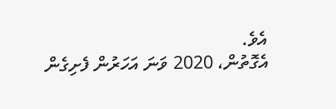އެވެ.
އެގޮތުން، 2020 ވަނަ އަހަރުން ފެށިގެން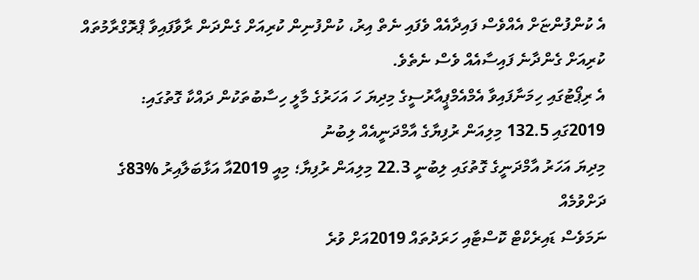އެ ކުންފުންޏަށް އެއްވެސް ފައިދާއެއް ވެފައި ނެތް އިރު، ކުންފުނިން ކުރިއަށް ގެންދަން ރާވާފައިވާ ޕްރޮގްރާމުތައް ކުރިއަށް ގެންދާނެ ފައިސާއެއް ވެސް ނެތެވެ.
އެ ރިޕޯޓުގައި ހިމަނާފައިވާ އެމްއެމްޕީއާރުސީގެ މިދިޔަ ހަ އަހަރުގެ މާލީ ހިސާބުތަކުން ދައްކާ ގޮތުގައި:
2019ގައި 132.5 މިލިއަން ރުފިޔާގެ އާމްދަނީއެއް ލިބުނު
މިދިޔަ އަހަރު އާމްދަނީގެ ގޮތުގައި ލިބުނީ 22.3 މިލިއަން ރުފިޔާ؛ މިއީ 2019އާ އަޅާބަލާއިރު %83ގެ ދަށްވުމެއް
ނަމަވެސް ޑައިރެކްޓް ކޮސްޓާއި ހަރަދުތައް 2019އަށް ވުރެ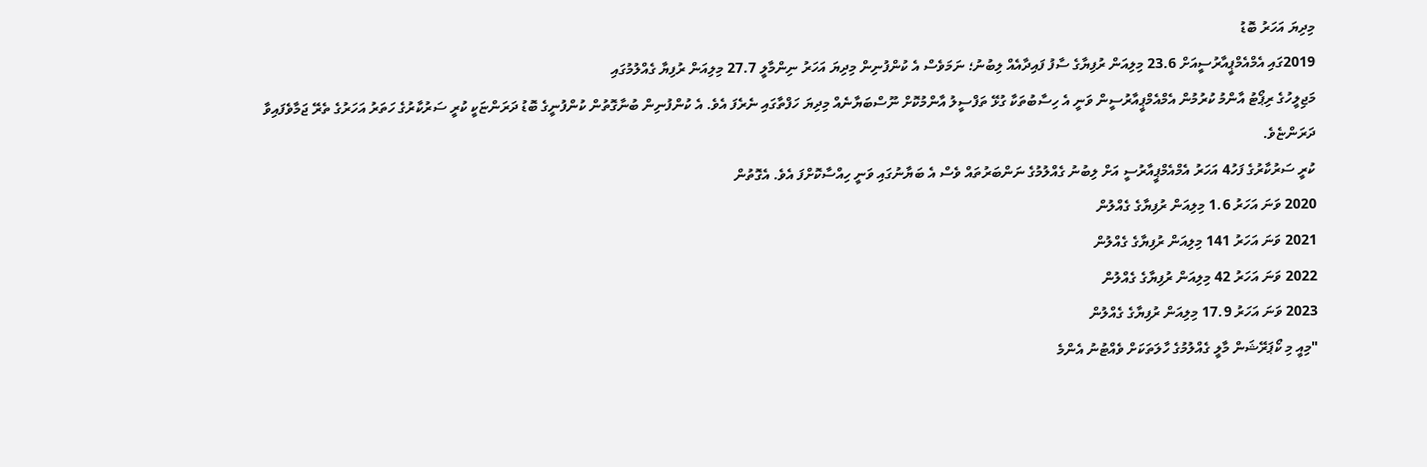މިދިޔަ އަހަރު ބޮޑު
2019ގައި އެމްއެމްޕީއާރުސީއަށް 23.6 މިލިއަން ރުފިޔާގެ ސާފު ފައިދާއެއް ލިބުނު؛ ނަމަވެސް އެ ކުންފުނިން މިދިޔަ އަހަރު ނިންމާލީ 27.7 މިލިއަން ރުފިޔާ ގެއްލުމުގައި
މަޖިލީހުގެ ރިޕޯޓު އާންމު ކުރުމުން އެމްއެމްޕީއާރުސީން ވަނީ އެ ހިސާބުތަކާ ގުޅޭ ތަފްސީލު އާންމުކޮށް ނޫސްބަޔާނެއް މިދިޔަ ހަފްތާގައި ނެރެފަ އެވެ. އެ ކުންފުނިން ބުނާގޮތުން ކުންފުނީގެ ބޮޑު ދަރަންޏަކީ ކުރީ ސަރުކާރުގެ ހަތަރު އަހަރުގެ ތެރޭ ޖަމާވެފައިވާ ދަރަންޏެވެ.
ކުރީ ސަރުކާރުގެ ފަހު4 އަހަރު އެމްއެމްޕީއާރުސީ އަށް ލިބުނު ގެއްލުމުގެ ނަންބަރުތައް ވެސް އެ ބަޔާނުގައި ވަނީ ހިއްސާކޮށްފަ އެވެ. އެގޮތުން
2020 ވަނަ އަހަރު 1.6 މިލިއަން ރުފިޔާގެ ގެއްލުން
2021 ވަނަ އަހަރު 141 މިލިއަން ރުފިޔާގެ ގެއްލުން
2022 ވަނަ އަހަރު 42 މިލިއަން ރުފިޔާގެ ގެއްލުން
2023 ވަނަ އަހަރު 17.9 މިލިއަން ރުފިޔާގެ ގެއްލުން
"މިއީ މި ކޯޕަރޭޝަން މާލީ ގެއްލުމުގެ ހާލަތަކަށް ވެއްޓުނު އެންމެ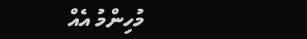މުހިންމު އެއް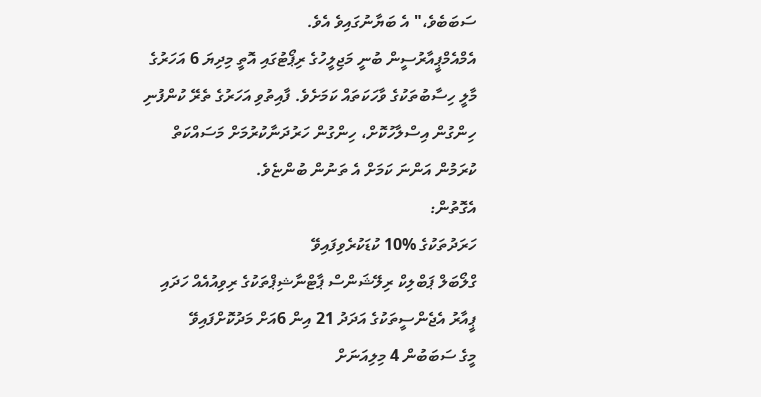ސަބަބެވެ،" އެ ބަޔާނުގައިވެ އެވެ.
އެމްއެމްޕީއާރުސީން ބުނީ މަޖިލީހުގެ ރިޕޯޓުގައި އޮތީ މިދިޔަ 6 އަހަރުގެ މާލީ ހިސާބުތަކުގެ ވާހަކަތައް ކަމަށެވެ. ފާއިތުވި އަހަރުގެ ތެރޭ ކުންފުނި ހިންގުން އިސްލާހުކޮށް، ހިންގުން ހަރުދަނާކުރުމަށް މަސައްކަތް ކުރަމުން އަންނަ ކަމަށް އެ ތަނުން ބުންޏެވެ.
އެގޮތުން:
ހަރަދުތަކުގެ %10 ކުޑަކުރެވިފައިވޭ
ގްލޯބަލް ޕަބްލިކް ރިލޭޝަންސް ޕާޓްނާޝިޕްތަކުގެ ރިވިއުއެއް ހަދައި ޕީއާރު އެޖެންސީތަކުގެ އަދަދު 21 އިން 6އަށް މަދުކޮށްފައިވޭ
މީގެ ސަބަބުން 4 މިލިއަނަށް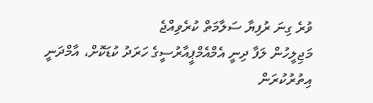ވުރެ ގިނަ ރުފިޔާ ސަލާމަތް ކުރެވިއްޖެ
މަޖިލީހުން ލަފާ ދިނީ އެމްއެމްޕީއާރުސީގެ ހަރަދު ކުޑަކޮށް، އާމްދަނީ އިތުރުކުރަން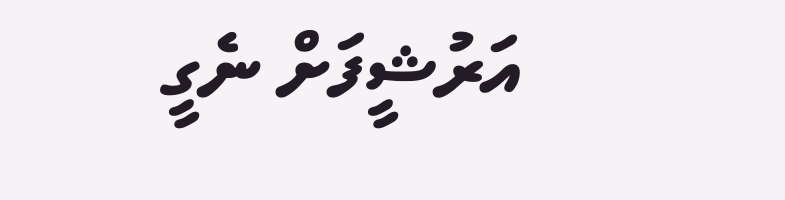އަރުޝީފަށް ނެގީ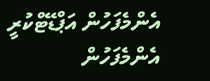އެންމެފަހުން އަޕްޑޭޓްކުރީ
އެންމެފަހުން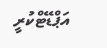އަޕްޑޭޓްކުރީ